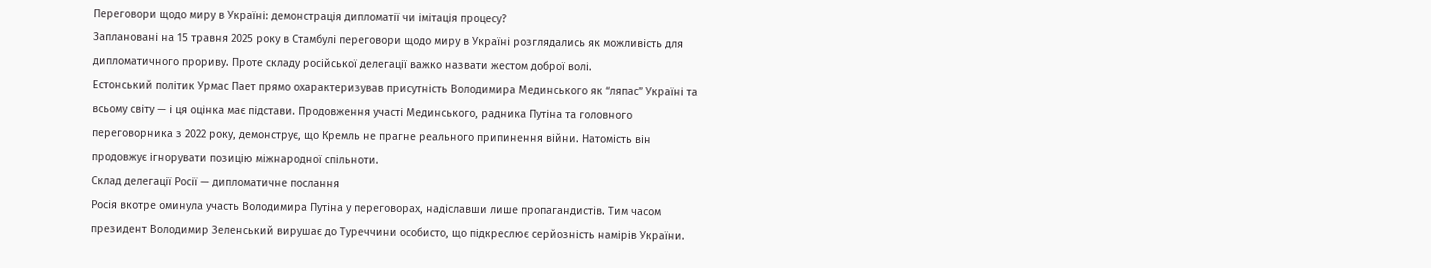Переговори щодо миру в Україні: демонстрація дипломатії чи імітація процесу?
Заплановані на 15 травня 2025 року в Стамбулі переговори щодо миру в Україні розглядались як можливість для дипломатичного прориву. Проте складу російської делегації важко назвати жестом доброї волі.
Естонський політик Урмас Пает прямо охарактеризував присутність Володимира Мединського як “ляпас” Україні та всьому світу — і ця оцінка має підстави. Продовження участі Мединського, радника Путіна та головного переговорника з 2022 року, демонструє, що Кремль не прагне реального припинення війни. Натомість він продовжує ігнорувати позицію міжнародної спільноти.
Склад делегації Росії — дипломатичне послання
Росія вкотре оминула участь Володимира Путіна у переговорах, надіславши лише пропагандистів. Тим часом президент Володимир Зеленський вирушає до Туреччини особисто, що підкреслює серйозність намірів України.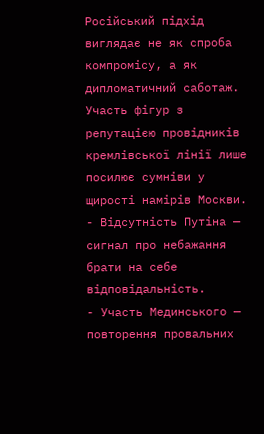Російський підхід виглядає не як спроба компромісу, а як дипломатичний саботаж. Участь фігур з репутацією провідників кремлівської лінії лише посилює сумніви у щирості намірів Москви.
- Відсутність Путіна — сигнал про небажання брати на себе відповідальність.
- Участь Мединського — повторення провальних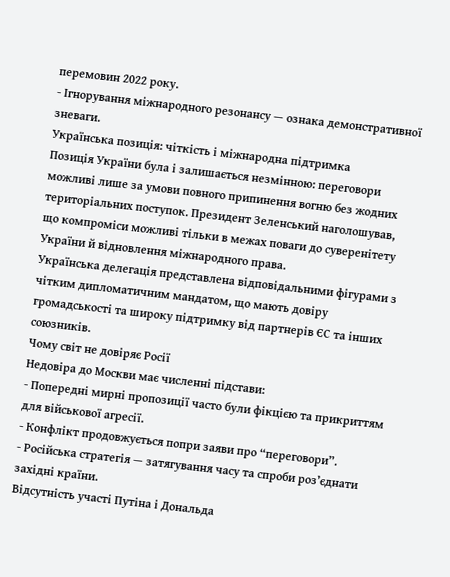перемовин 2022 року.
- Ігнорування міжнародного резонансу — ознака демонстративної зневаги.
Українська позиція: чіткість і міжнародна підтримка
Позиція України була і залишається незмінною: переговори можливі лише за умови повного припинення вогню без жодних територіальних поступок. Президент Зеленський наголошував, що компроміси можливі тільки в межах поваги до суверенітету України й відновлення міжнародного права.
Українська делегація представлена відповідальними фігурами з чітким дипломатичним мандатом, що мають довіру громадськості та широку підтримку від партнерів ЄС та інших союзників.
Чому світ не довіряє Росії
Недовіра до Москви має численні підстави:
- Попередні мирні пропозиції часто були фікцією та прикриттям для військової агресії.
- Конфлікт продовжується попри заяви про “переговори”.
- Російська стратегія — затягування часу та спроби роз’єднати західні країни.
Відсутність участі Путіна і Дональда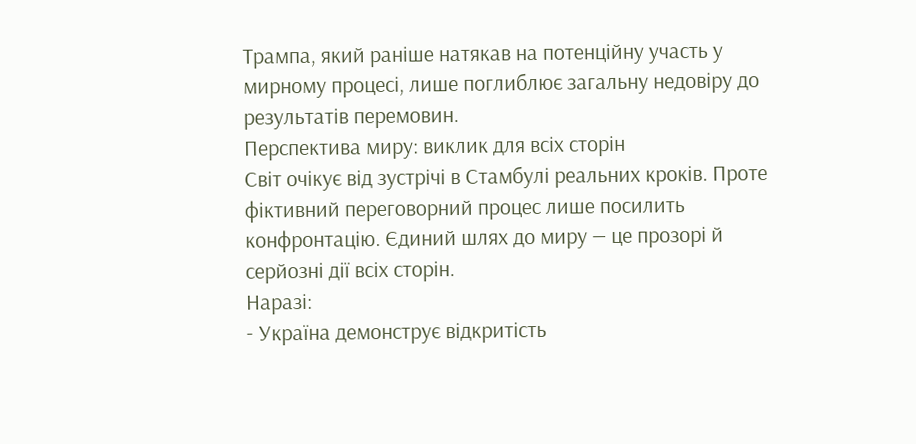Трампа, який раніше натякав на потенційну участь у мирному процесі, лише поглиблює загальну недовіру до результатів перемовин.
Перспектива миру: виклик для всіх сторін
Світ очікує від зустрічі в Стамбулі реальних кроків. Проте фіктивний переговорний процес лише посилить конфронтацію. Єдиний шлях до миру — це прозорі й серйозні дії всіх сторін.
Наразі:
- Україна демонструє відкритість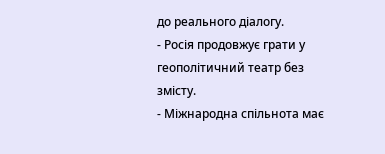до реального діалогу.
- Росія продовжує грати у геополітичний театр без змісту.
- Міжнародна спільнота має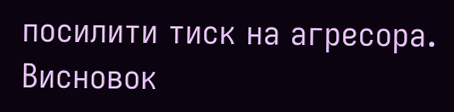посилити тиск на агресора.
Висновок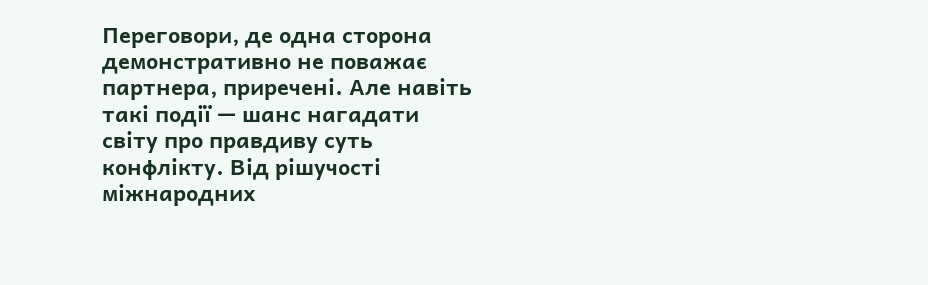Переговори, де одна сторона демонстративно не поважає партнера, приречені. Але навіть такі події — шанс нагадати світу про правдиву суть конфлікту. Від рішучості міжнародних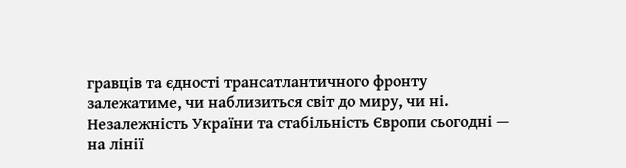гравців та єдності трансатлантичного фронту залежатиме, чи наблизиться світ до миру, чи ні.
Незалежність України та стабільність Європи сьогодні — на лінії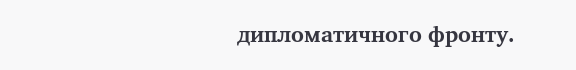дипломатичного фронту.